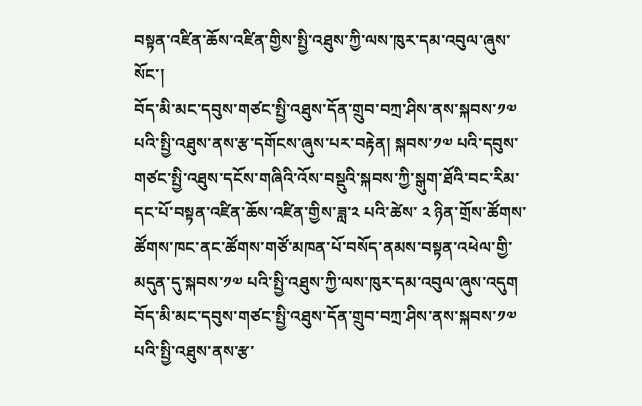བསྟན་འཛིན་ཆོས་འཛིན་གྱིས་སྤྱི་འཐུས་ཀྱི་ལས་ཁུར་དམ་འབུལ་ཞུས་སོང་།
བོད་མི་མང་དབུས་གཙང་སྤྱི་འཐུས་དོན་གྲུབ་བཀྲ་ཤིས་ནས་སྐབས་༡༧ པའི་སྤྱི་འཐུས་ནས་རྩ་དགོངས་ཞུས་པར་བརྟེན། སྐབས་༡༧ པའི་དབུས་གཙང་སྤྱི་འཐུས་དངོས་གཞིའི་འོས་བསྡུའི་སྐབས་ཀྱི་སྒུག་ཐོའི་བང་རིམ་དང་པོ་བསྟན་འཛིན་ཆོས་འཛིན་གྱིས་ཟླ་༢ པའི་ཚེས་ ༢ ཉིན་གྲོས་ཚོགས་ཚོགས་ཁང་ནང་ཚོགས་གཙོ་མཁན་པོ་བསོད་ནམས་བསྟན་འཕེལ་གྱི་མདུན་དུ་སྐབས་༡༧ པའི་སྤྱི་འཐུས་ཀྱི་ལས་ཁུར་དམ་འབུལ་ཞུས་འདུག
བོད་མི་མང་དབུས་གཙང་སྤྱི་འཐུས་དོན་གྲུབ་བཀྲ་ཤིས་ནས་སྐབས་༡༧ པའི་སྤྱི་འཐུས་ནས་རྩ་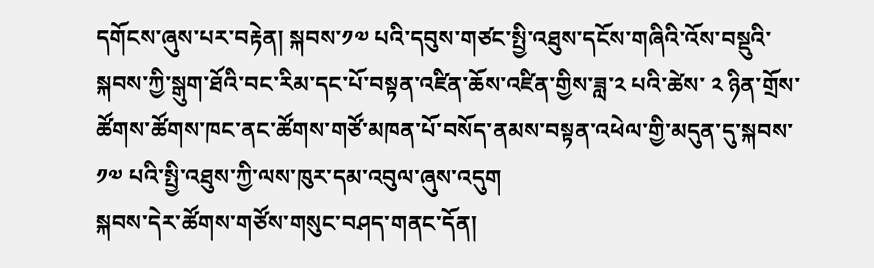དགོངས་ཞུས་པར་བརྟེན། སྐབས་༡༧ པའི་དབུས་གཙང་སྤྱི་འཐུས་དངོས་གཞིའི་འོས་བསྡུའི་སྐབས་ཀྱི་སྒུག་ཐོའི་བང་རིམ་དང་པོ་བསྟན་འཛིན་ཆོས་འཛིན་གྱིས་ཟླ་༢ པའི་ཚེས་ ༢ ཉིན་གྲོས་ཚོགས་ཚོགས་ཁང་ནང་ཚོགས་གཙོ་མཁན་པོ་བསོད་ནམས་བསྟན་འཕེལ་གྱི་མདུན་དུ་སྐབས་༡༧ པའི་སྤྱི་འཐུས་ཀྱི་ལས་ཁུར་དམ་འབུལ་ཞུས་འདུག
སྐབས་དེར་ཚོགས་གཙོས་གསུང་བཤད་གནང་དོན།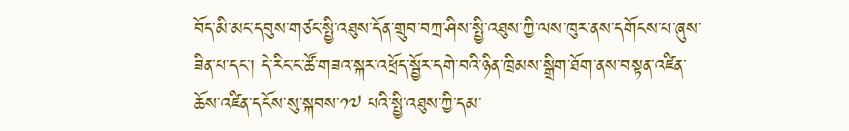བོད་མི་མང་དབུས་གཙང་སྤྱི་འཐུས་དོན་གྲུབ་བཀྲ་ཤིས་སྤྱི་འཐུས་ཀྱི་ལས་ཁུར་ནས་དགོངས་པ་ཞུས་ཟིན་པ་དང་། དེ་རིང་ང་ཚོ་གཟའ་སྐར་འཕྲོད་སྦྱོར་དགེ་བའི་ཉིན་ཁྲིམས་སྒྲིག་ཐོག་ནས་བསྟན་འཛིན་ཆོས་འཛིན་དངོས་སུ་སྐབས་༡༧ པའི་སྤྱི་འཐུས་ཀྱི་དམ་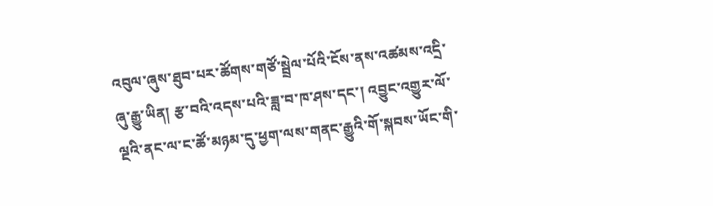འབུལ་ཞུས་ཐུབ་པར་ཚོགས་གཙོ་སྦྲེལ་པོའི་ངོས་ནས་འཚམས་འདྲི་ཞུ་རྒྱུ་ཡིན། རྩ་བའི་འདས་པའི་ཟླ་བ་ཁ་ཤས་དང་། འབྱུང་འགྱུར་ལོ་ལྔའི་ནང་ལ་ང་ཚོ་མཉམ་དུ་ཕྱག་ལས་གནང་རྒྱུའི་གོ་སྐབས་ཡོང་གི་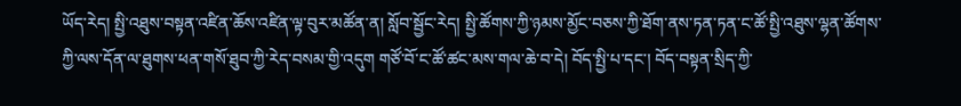ཡོད་རེད། སྤྱི་འཐུས་བསྟན་འཛིན་ཆོས་འཛིན་ལྟ་བུར་མཚོན་ན། སློབ་སྦྱོང་རེད། སྤྱི་ཚོགས་ཀྱི་ཉམས་མྱོང་བཅས་ཀྱི་ཐོག་ནས་ཏན་ཏན་ང་ཚོ་སྤྱི་འཐུས་ལྷན་ཚོགས་ཀྱི་ལས་དོན་ལ་ཐུགས་ཕན་གསོ་ཐུབ་ཀྱི་རེད་བསམ་གྱི་འདུག གཙོ་བོ་ང་ཚོ་ཚང་མས་གལ་ཆེ་བ་དེ། བོད་སྤྱི་པ་དང་། བོད་བསྟན་སྲིད་ཀྱི་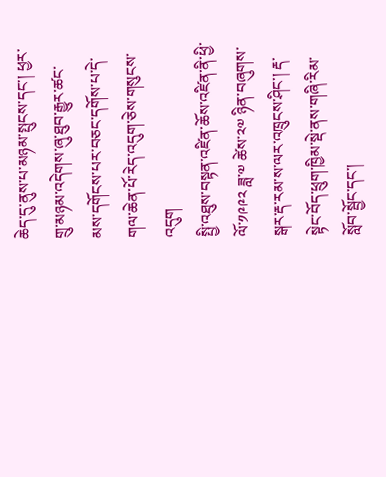ཆེད་དུ་ནུས་པ་མཉམ་སྤུངས་དང་། ཕྱར་གྲུ་མཉམ་འདེགས་ཞུ་ཐུབ་རྒྱུར་ཚང་མས་དགོངས་པར་བཅང་དགོས་པ་དེ་གལ་ཆེན་པོ་རེད་འདུག་ཅེས་གསུངས་འདུག
སྤྱི་འཐུས་བསྟན་འཛིན་ཆོས་འཛིན་ནི་ཕྱི་ལོ་༡༩༩༢ ཟླ་༧ ཚེས་༢༧ ཉིན་བཞུགས་སྒར་རྡ་རམ་ས་ལར་འཁྲུངས་ཤིང་། རྡ་སྟེང་བོད་ཕྲུག་ཁྱིམ་སྡེ་ནས་གཞི་རིམ་སློབ་སྦྱོང་དང་།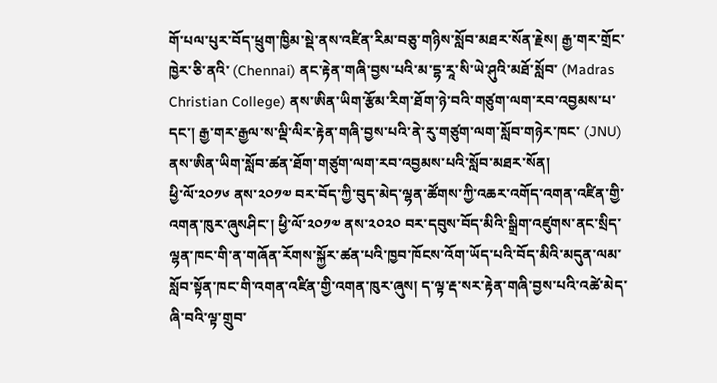གོ་པལ་པུར་བོད་ཕྲུག་ཁྱིམ་སྡེ་ནས་འཛིན་རིམ་བཅུ་གཉིས་སློབ་མཐར་སོན་རྗེས། རྒྱ་གར་གྲོང་ཁྱེར་ཅི་ནའི་ (Chennai) ནང་རྟེན་གཞི་བྱས་པའི་མ་དྷ་རཱ་སི་ཡེ་ཤུའི་མཐོ་སློབ་ (Madras Christian College) ནས་ཨིན་ཡིག་རྩོམ་རིག་ཐོག་ཉེ་བའི་གཙུག་ལག་རབ་འབྱམས་པ་དང་། རྒྱ་གར་རྒྱལ་ས་ལྡི་ལིར་རྟེན་གཞི་བྱས་པའི་ནེ་རུ་གཙུག་ལག་སློབ་གཉེར་ཁང་ (JNU) ནས་ཨིན་ཡིག་སློབ་ཚན་ཐོག་གཙུག་ལག་རབ་འབྱམས་པའི་སློབ་མཐར་སོན།
ཕྱི་ལོ་༢༠༡༦ ནས་༢༠༡༧ བར་བོད་ཀྱི་བུད་མེད་ལྷན་ཚོགས་ཀྱི་འཆར་འགོད་འགན་འཛིན་གྱི་འགན་ཁུར་ཞུསཤིང་། ཕྱི་ལོ་༢༠༡༧ ནས་༢༠༢༠ བར་དབུས་བོད་མིའི་སྒྲིག་འཛུགས་ནང་སྲིད་ལྷན་ཁང་གི་ན་གཞོན་རོགས་སྐྱོར་ཚན་པའི་ཁྱབ་ཁོངས་འོག་ཡོད་པའི་བོད་མིའི་མདུན་ལམ་སློབ་སྟོན་ཁང་གི་འགན་འཛིན་གྱི་འགན་ཁུར་ཞུས། ད་ལྟ་རྡ་སར་རྟེན་གཞི་བྱས་པའི་འཚེ་མེད་ཞི་བའི་ལྟ་གྲུབ་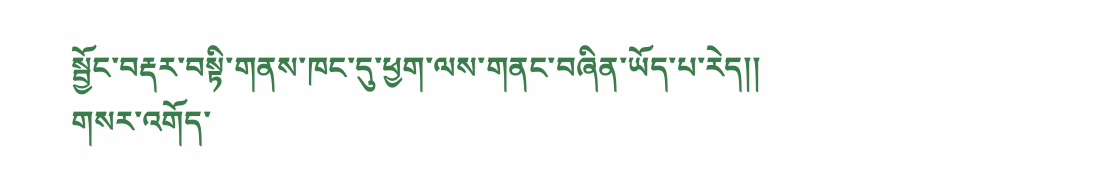སྦྱོང་བརྡར་བསྟི་གནས་ཁང་དུ་ཕྱག་ལས་གནང་བཞིན་ཡོད་པ་རེད།།
གསར་འགོད་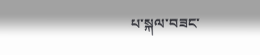པ་སྐལ་བཟང་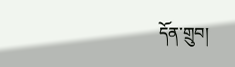དོན་གྲུབ།